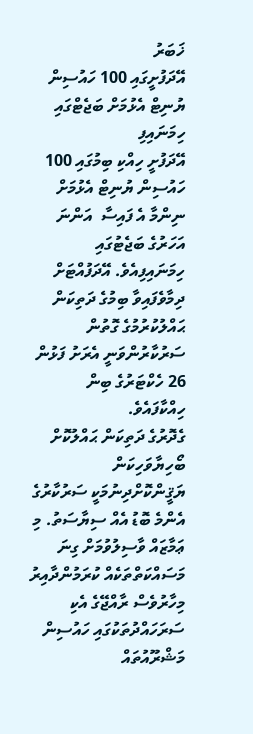ޚަބަރު
އޭދަފުށީގައި 100 ހައުސިން ޔުނިޓް އެޅުމަށް ބަޖެޓްގައި ހިމަނައިފި
އޭދަފުށީ ހިއްކި ބިމުގައި 100 ހައުސިން ޔުނިޓް އެޅުމަށް ނިންމާ އެ ފައިސާ  އަންނަ އަހަރުގެ ބަޖެޓުގައި ހިމަނައިފިއެވެ. އޭދަފުއްޓަށް ދިމާވެފައިވާ ބިމުގެ ދަތިކަން ޙައްލުކުރުމުގެ ގޮތުން ސަރުކާރުންވަނީ އެރަށު ފަޅުން 26 ހެކްޓަރުގެ ބިން ހިއްކާފައެވެ.
ގެދޮރުގެ ދަތިކަން ޙައްލުކޮށް ބޯހިޔާވަހިކަން ޔަޤީންކޮށްދިނުމަކީ ސަރުކާރުގެ އެންމެ ބޮޑު އެއް ސިޔާސަތު. މި ޢަމާޒައް ވާސިލުވުމަށް ގިނަ މަސައްކަތްތަކެއް ކުރަމުންދާއިރު މިހާރުވެސް ރާއްޖޭގެ އެކި ސަރަހައްދުތަކުގައި ހައުސިން މަޝްރޫއުތައް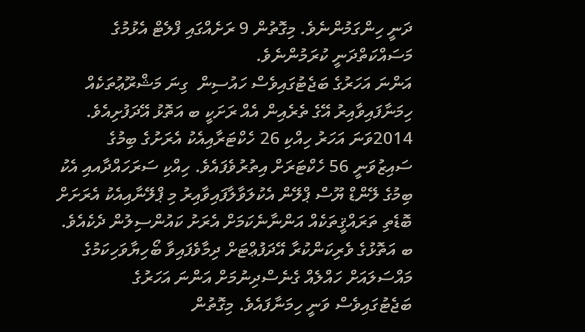ދަނީ ހިންގަމުންނެވެ. މިގޮތުން 9 ރަށެއްގައި ފްލެޓް އެޅުމުގެ މަސައްކަތްދަނީ ކުރަމުންނެވެ.
އަންނަ އަހަރުގެ ބަޖެޓުގައިވެސް ހައުސިން  ގިނަ މަޝްރޫޢުތަކެއް ހިމަނާފައިވާއިރު އޭގެ ތެރެއިން އެއް ރަށަކީ ބ އަތޮޅު އޭދަފުށިއެވެ. 2014ވަނަ އަހަރު ހިއްކި 26 ހެކްޓަރާއިއެކު އެރަށުގެ ބިމުގެ ސައިޒުވަނީ 56 ހެކްޓަރަށް އިތުރުވެފައެވެ. ހިއްކި ސަރަހައްދާއއި އެކު ބިމުގެ ލޭންޑް ޔޫސް ޕްލޭން އެކުލަވާލާފައިވާއިރު މި ޕްލޭނާއިއެކު އެރަށަށް ބޮޑެތި ތަރައްޤީތަކެއް އަންނާނެކަމަށް އެރަށު ކައުންސިލުން ދެކެއެވެ.
ބ އަތޮޅުގެ ވެރިކަންކުރާ އޭދަފުޢްޓަށް ދިމާވެފައިވާ ބޯހިޔާވަހިކަމުގެ މައްސަލައަށް ހައްލެއް ގެނެސްދިނުމަށް އަންނަ އަހަރުގެ ބަޖެޓުގައިވެސް ވަނީ ހިމަނާފައެވެ. މިގޮތުން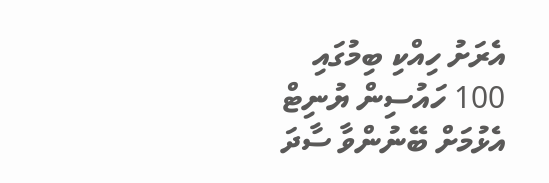އެރަށު ހިއްކި ބިމުގައި 100 ހައުސިން ޔުނިޓް އެޅުމަށް ބޭނުންވާ ސާދަ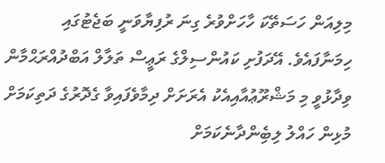މިލިއަން ހަސަތޭކަ ހާހަށްވުރެ ގިނަ ރުފިޔާވަނީ ބަޖެޓުގައި ހިމަނާފައެވެ. އޭދަފުށި ކައުންސިލްގެ ރަޢީސް ތަލާލް އަބްދުއްރަޙްމާން ވިދާޅުވީ މި މަޝްރޫޢުއާއިއެކު އެރަށަށް ދިމާވެފައިވާ ގެދޮރުގެ ދަތިކަމަށް މުޅިން ހައްލު ލިބިެންދާނެކަމަށް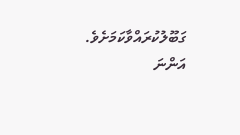ގަބޫލުކުރައްވާކަމަށެވެ.
އަންނަ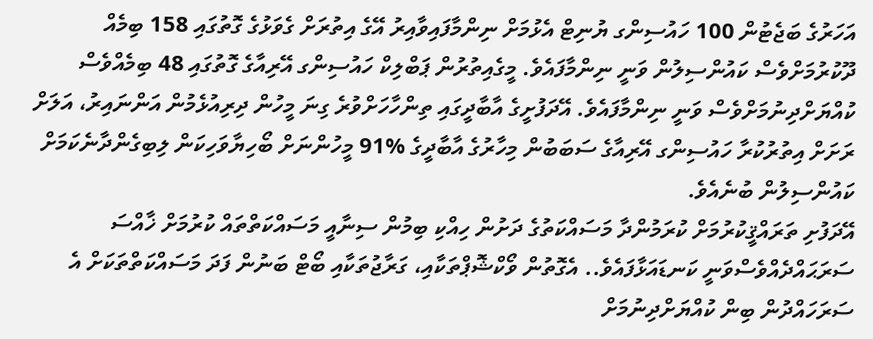އަހަރުގެ ބަޖެޓުން 100 ހައުސިންގ ޔުނިޓް އެޅުމަށް ނިންމާފައިވާއިރު އޭގެ އިތުރަށް ގެވަޅުގެ ގޮތުގައި 158 ބިމެއް ދޫކުރުމަށްވެސް ކައުންސިލުން ވަނީ ނިންމާފައެވެ. މީގެއިތުރުން ޕަބްލިކް ހައުސިންގ އޭރިއާގެ ގޮތުގައި 48 ބިމެއްވެސް ކުއްޔަށްދިނުމަށްވެސް ވަނީ ނިންމާފައެވެ. އޭދަފުށީގެ އާބާދީގައި ތިންހާހަށްވުރެ ގިނަ މީހުން ދިރިއުޅެމުން އަންނައިރު، އަލަށް ރަށަށް އިތުރުކުރާ ހައުސިންގ އޭރިއާގެ ސަބަބުން މިހާރުގެ އާބާދީގެ %91 މީހުންނަށް ބޯހިޔާވަހިކަން ލިބިގެންދާނެކަމަށް ކައުންސިލުން ބުނެއެވެ.
އޭދަފުށި ތަރައްޤީކުރުމަށް ކުރަމުންދާ މަސައްކަތުގެ ދަށުން ހިއްކި ބިމުން ސިނާއީ މަސައްކަތްތައް ކުރުމަށް ޚާއްސަ ސަރަޙައްދެއްވެސްވަނީ ކަނޑައަޅާފައެވެ.. އެގޮތުން ވޯކްޝޮޕްތަކާއި، ގަރާޖުތަކާއި ބޯޓް ބަނުން ފަދަ މަސައްކަތްތަކަށް އެ ސަރަހައްދުން ބިން ކުއްޔަށްދިނުމަށް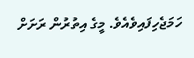ހަމަޖެހިފައިވެއެވެ. މީގެ އިތުރުން ރަށަށް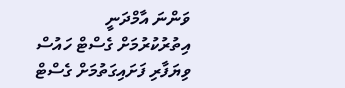ވަންނަ އާމްދަނީ އިތުރުކުރުމަށް ގެސްޓް ހައުސް ވިޔަފާރި ފަށައިގަތުމަށް ގެސްޓް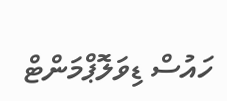ހައުސް ޑިވަލޮޕްމަންޓް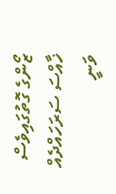ޒޯންގެ ގޮތުގައިވެސް ޚާއްސަ ސަރަހައްދެއް ވަނީ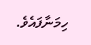ހިމަނާފައެވެ.